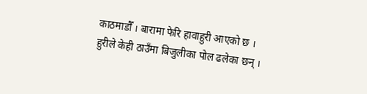काठमाडौँ । बारामा फेरि हावाहुरी आएको छ । हुरीले केही ठाउँमा बिजुलीका पोल ढलेका छन् ।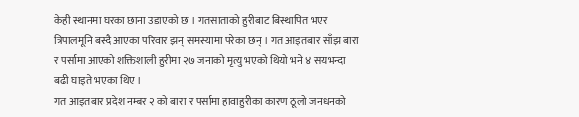केही स्थानमा घरका छाना उडाएको छ । गतसाताको हुरीबाट बिस्थापित भएर त्रिपालमूनि बस्दै आएका परिवार झन् समस्यामा परेका छन् । गत आइतबार साँझ बारा र पर्सामा आएको शक्तिशाली हुरीमा २७ जनाको मृत्यु भएको थियो भने ४ सयभन्दा बढी घाइते भएका थिए ।
गत आइतबार प्रदेश नम्बर २ को बारा र पर्सामा हावाहुरीका कारण ठूलो जनधनको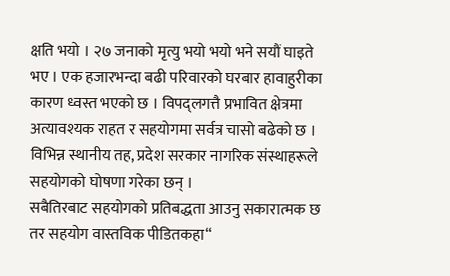क्षति भयो । २७ जनाको मृत्यु भयो भयो भने सयौं घाइते भए । एक हजारभन्दा बढी परिवारको घरबार हावाहुरीका कारण ध्वस्त भएको छ । विपद्लगत्तै प्रभावित क्षेत्रमा अत्यावश्यक राहत र सहयोगमा सर्वत्र चासो बढेको छ । विभिन्न स्थानीय तह, प्रदेश सरकार नागरिक संस्थाहरूले सहयोगको घोषणा गरेका छन् ।
सबैतिरबाट सहयोगको प्रतिबद्धता आउनु सकारात्मक छ तर सहयोग वास्तविक पीडितकहा“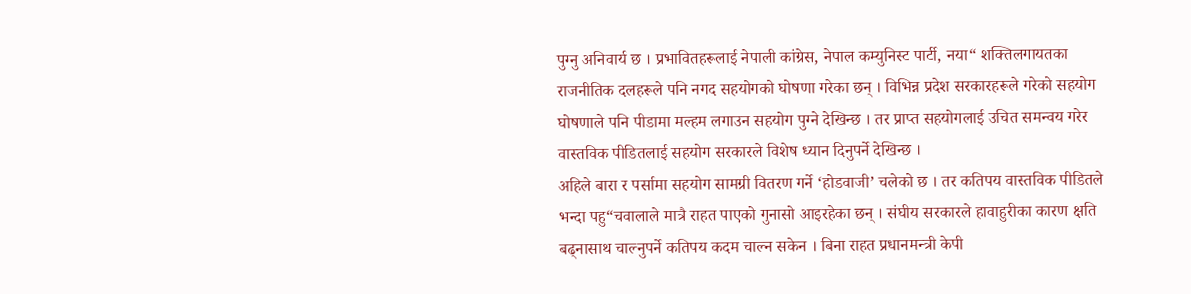पुग्नु अनिवार्य छ । प्रभावितहरूलाई नेपाली कांग्रेस, नेपाल कम्युनिस्ट पार्टी, नया“ शक्तिलगायतका राजनीतिक दलहरूले पनि नगद सहयोगको घोषणा गरेका छन् । विभिन्न प्रदेश सरकारहरूले गरेको सहयोग घोषणाले पनि पीडामा मल्हम लगाउन सहयोग पुग्ने देखिन्छ । तर प्राप्त सहयोगलाई उचित समन्वय गरेर वास्तविक पीडितलाई सहयोग सरकारले विशेष ध्यान दिनुपर्ने देखिन्छ ।
अहिले बारा र पर्सामा सहयोग सामग्री वितरण गर्ने ‘होडवाजी’ चलेको छ । तर कतिपय वास्तविक पीडितले भन्दा पहु“चवालाले मात्रै राहत पाएको गुनासो आइरहेका छन् । संघीय सरकारले हावाहुरीका कारण क्षति बढ्नासाथ चाल्नुपर्ने कतिपय कदम चाल्न सकेन । बिना राहत प्रधानमन्त्री केपी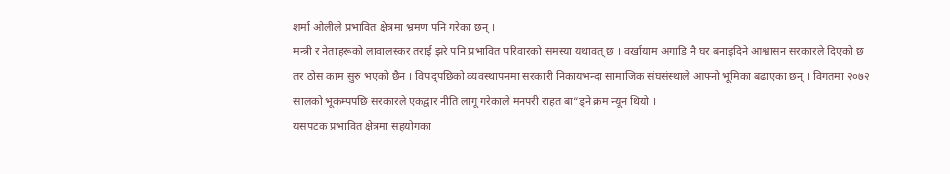शर्मा ओलीले प्रभावित क्षेत्रमा भ्रमण पनि गरेका छन् ।
मन्त्री र नेताहरूको लावालस्कर तराई झरे पनि प्रभावित परिवारको समस्या यथावत् छ । वर्खायाम अगाडि नै घर बनाइदिने आश्वासन सरकारले दिएको छ तर ठोस काम सुरु भएको छैन । विपद्पछिको व्यवस्थापनमा सरकारी निकायभन्दा सामाजिक संघसंस्थाले आफ्नो भूमिका बढाएका छन् । विगतमा २०७२ सालको भूकम्पपछि सरकारले एकद्वार नीति लागू गरेकाले मनपरी राहत बा“ड्ने क्रम न्यून थियो ।
यसपटक प्रभावित क्षेत्रमा सहयोगका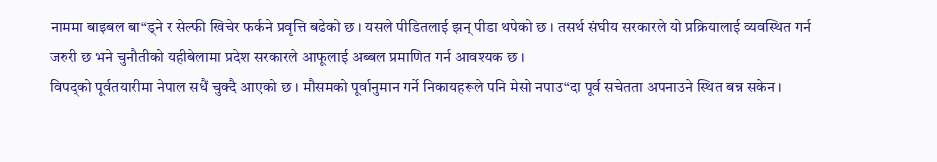नाममा बाइबल बा“ड्ने र सेल्फी खिचेर फर्कने प्रवृत्ति बढेको छ । यसले पीडितलाई झन् पीडा थपेको छ । तसर्थ संघीय सरकारले यो प्रक्रियालाई व्यवस्थित गर्न जरुरी छ भने चुनौतीको यहीबेलामा प्रदेश सरकारले आफूलाई अब्बल प्रमाणित गर्न आवश्यक छ ।
विपद्को पूर्वतयारीमा नेपाल सधैं चुक्दै आएको छ । मौसमको पूर्वानुमान गर्ने निकायहरूले पनि मेसो नपाउ“दा पूर्व सचेतता अपनाउने स्थित बन्न सकेन ।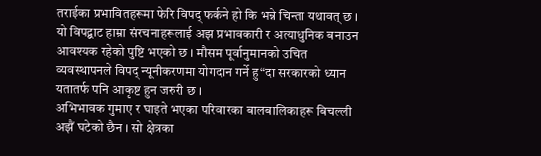तराईका प्रभावितहरूमा फेरि विपद् फर्कने हो कि भन्ने चिन्ता यथावत् छ । यो विपद्बाट हाम्रा संरचनाहरूलाई अझ प्रभावकारी र अत्याधुनिक बनाउन आवश्यक रहेको पुष्टि भएको छ । मौसम पूर्वानुमानको उचित व्यवस्थापनले विपद् न्यूनीकरणमा योगदान गर्ने हु“दा सरकारको ध्यान यतातर्फ पनि आकृष्ट हुन जरुरी छ ।
अभिभावक गुमाए र घाइते भएका परिवारका बालबालिकाहरू बिचल्ली अझैं घटेको छैन । सो क्षेत्रका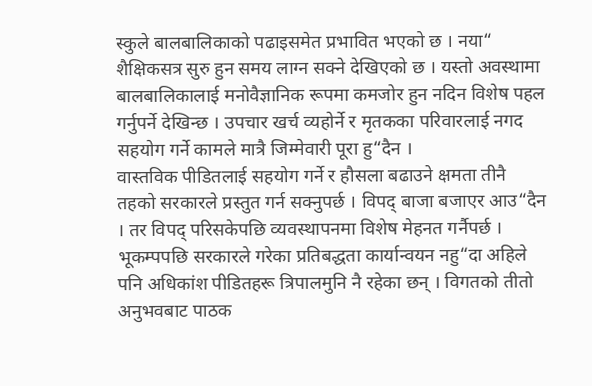स्कुले बालबालिकाको पढाइसमेत प्रभावित भएको छ । नया“ शैक्षिकसत्र सुरु हुन समय लाग्न सक्ने देखिएको छ । यस्तो अवस्थामा बालबालिकालाई मनोवैज्ञानिक रूपमा कमजोर हुन नदिन विशेष पहल गर्नुपर्ने देखिन्छ । उपचार खर्च व्यहोर्ने र मृतकका परिवारलाई नगद सहयोग गर्ने कामले मात्रै जिम्मेवारी पूरा हु“दैन ।
वास्तविक पीडितलाई सहयोग गर्ने र हौसला बढाउने क्षमता तीनै तहको सरकारले प्रस्तुत गर्न सक्नुपर्छ । विपद् बाजा बजाएर आउ“दैन । तर विपद् परिसकेपछि व्यवस्थापनमा विशेष मेहनत गर्नैपर्छ । भूकम्पपछि सरकारले गरेका प्रतिबद्धता कार्यान्वयन नहु“दा अहिले पनि अधिकांश पीडितहरू त्रिपालमुनि नै रहेका छन् । विगतको तीतो अनुभवबाट पाठक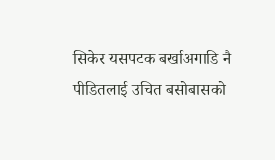सिकेर यसपटक बर्खाअगाडि नै पीडितलाई उचित बसोबासको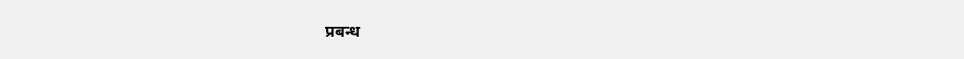प्रबन्ध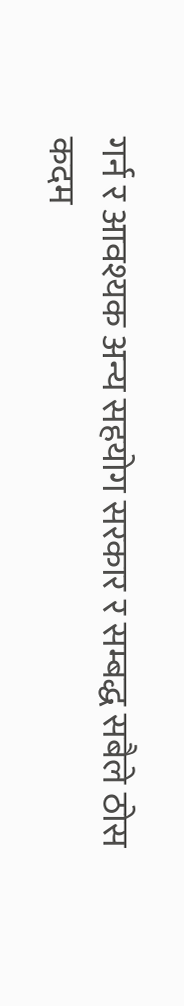गर्न र आवश्यक अन्य सहयोग सरकार र सम्बद्ध सबैले ठोस कदम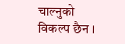चाल्नुको विकल्प छैन ।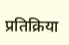प्रतिक्रिया